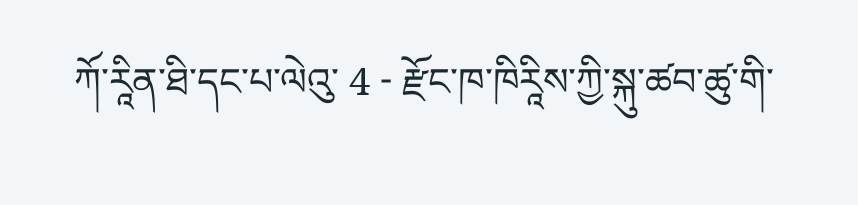ཀོ་རཱིན་ཐི་དང་པ་ལེའུ་ 4 - རྫོང་ཁ་ཁིརཱིས་ཀྱི་སྐུ་ཚབ་ཚུ་གི་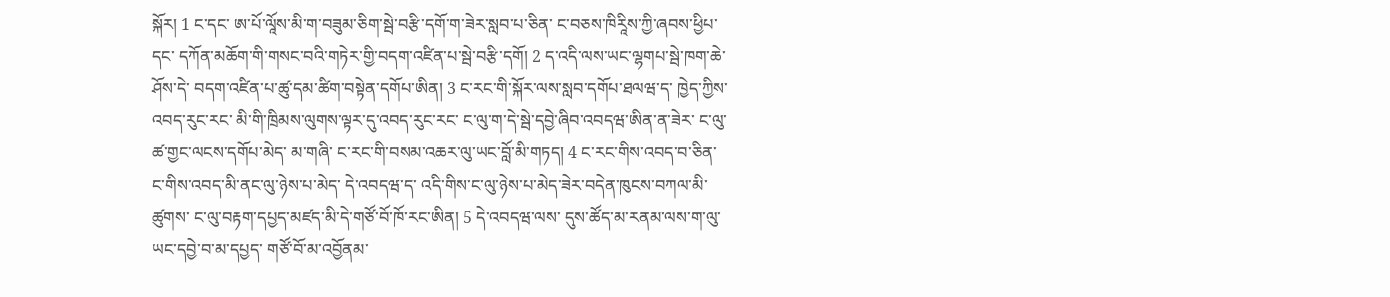སྐོར། 1 ང་དང་ ཨ་པོ་ལཱོས་མི་ག་བཟུམ་ཅིག་སྦེ་བརྩི་དགོ་ག་ཟེར་སླབ་པ་ཅིན་ ང་བཅས་ཁིརཱིས་ཀྱི་ཞབས་ཕྱིཔ་དང་ དཀོན་མཆོག་གི་གསང་བའི་གཏེར་གྱི་བདག་འཛིན་པ་སྦེ་བརྩི་དགོ། 2 ད་འདི་ལས་ཡང་ལྷགཔ་སྦེ་ཁག་ཆེ་ཤོས་དེ་ བདག་འཛིན་པ་ཚུ་དམ་ཚིག་བསྟེན་དགོཔ་ཨིན། 3 ང་རང་གི་སྐོར་ལས་སླབ་དགོཔ་ཐལཝ་ད་ ཁྱེད་ཀྱིས་འབད་རུང་རང་ མི་གི་ཁྲིམས་ལུགས་ལྟར་དུ་འབད་རུང་རང་ ང་ལུ་ག་དེ་སྦེ་དབྱེ་ཞིབ་འབདཝ་ཨིན་ན་ཟེར་ ང་ལུ་ཚ་གྱང་ལངས་དགོཔ་མེད་ མ་གཞི་ ང་རང་གི་བསམ་འཆར་ལུ་ཡང་བློ་མི་གཏད། 4 ང་རང་གིས་འབད་བ་ཅིན་ ང་གིས་འབད་མི་ནང་ལུ་ཉེས་པ་མེད་ དེ་འབདཝ་ད་ འདི་གིས་ང་ལུ་ཉེས་པ་མེད་ཟེར་བདེན་ཁུངས་བཀལ་མི་ཚུགས་ ང་ལུ་བརྟག་དཔྱད་མཛད་མི་དེ་གཙོ་བོ་ཁོ་རང་ཨིན། 5 དེ་འབདཝ་ལས་ དུས་ཚོད་མ་རནམ་ལས་ག་ལུ་ཡང་དབྱེ་བ་མ་དཔྱད་ གཙོ་བོ་མ་འབྱོནམ་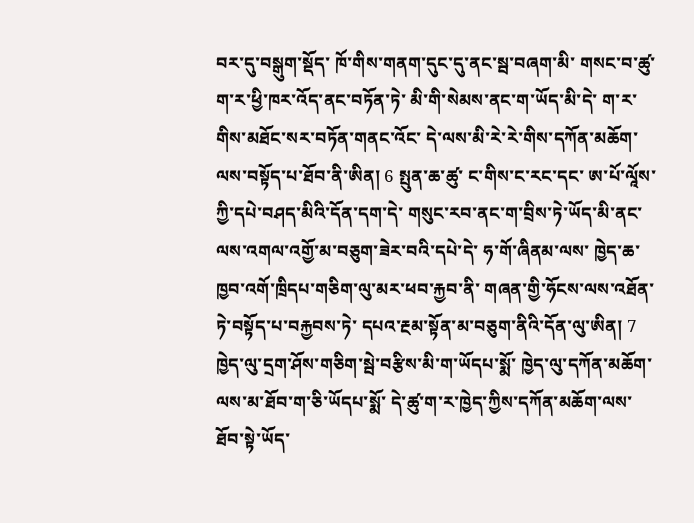བར་དུ་བསྒུག་སྡོད་ ཁོ་གིས་གནག་དུང་དུ་ནང་སྦ་བཞག་མི་ གསང་བ་ཚུ་ག་ར་ཕྱི་ཁར་འོད་ནང་བཏོན་ཏེ་ མི་གི་སེམས་ནང་ག་ཡོད་མི་དེ་ ག་ར་གིས་མཐོང་སར་བཏོན་གནང་འོང་ དེ་ལས་མི་རེ་རེ་གིས་དཀོན་མཆོག་ལས་བསྟོད་པ་ཐོབ་ནི་ཨིན། 6 སྤུན་ཆ་ཚུ་ ང་གིས་ང་རང་དང་ ཨ་པོ་ལཱོས་ཀྱི་དཔེ་བཤད་མིའི་དོན་དག་དེ་ གསུང་རབ་ནང་ག་བྲིས་ཏེ་ཡོད་མི་ནང་ལས་འགལ་འགྱོ་མ་བཅུག་ཟེར་བའི་དཔེ་དེ་ ཧ་གོ་ཞིནམ་ལས་ ཁྱེད་ཆ་ཁྱབ་འགོ་ཁྲིདཔ་གཅིག་ལུ་མར་ཕབ་རྐྱབ་ནི་ གཞན་གྱི་ཧོངས་ལས་འཐོན་ཏེ་བསྟོད་པ་བརྐྱབས་ཏེ་ དཔའ་རྔམ་སྟོན་མ་བཅུག་ནིའི་དོན་ལུ་ཨིན། 7 ཁྱེད་ལུ་དྲག་ཤོས་གཅིག་སྦེ་བརྩིས་མི་ག་ཡོདཔ་སྨོ་ ཁྱེད་ལུ་དཀོན་མཆོག་ལས་མ་ཐོབ་ག་ཅི་ཡོདཔ་སྨོ་ དེ་ཚུ་ག་ར་ཁྱེད་ཀྱིས་དཀོན་མཆོག་ལས་ཐོབ་སྟེ་ཡོད་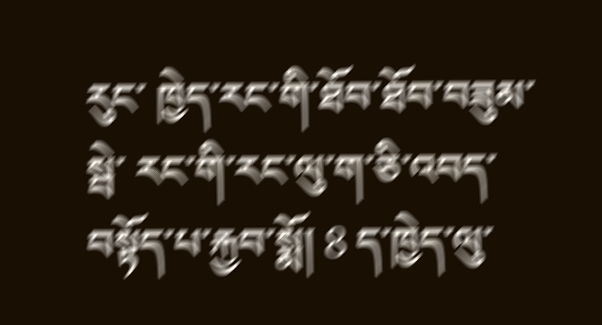རུང་ ཁྱེད་རང་གི་ཐོབ་ཐོབ་བཟུམ་སྦེ་ རང་གི་རང་ལུ་ག་ཅི་འབད་བསྟོད་པ་རྐྱབ་སྨོ། 8 ད་ཁྱེད་ལུ་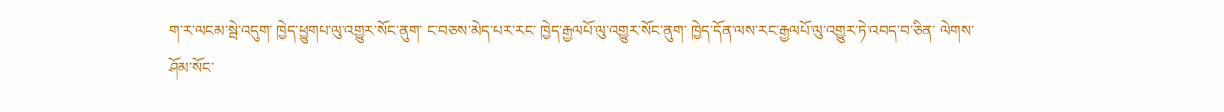ག་ར་ལངམ་སྦེ་འདུག་ ཁྱེད་ཕྱུགཔ་ལུ་འགྱུར་སོང་ནུག་ ང་བཅས་མེད་པར་རང་ ཁྱེད་རྒྱལཔོ་ལུ་འགྱུར་སོང་ནུག་ ཁྱེད་དོན་ལས་རང་རྒྱལཔོ་ལུ་འགྱུར་ཏེ་འབད་བ་ཅིན་ ལེགས་ཤོམ་སོང་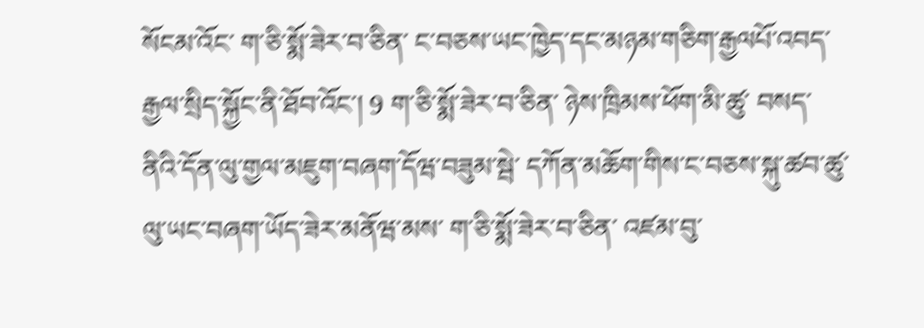སོངམ་འོང་ ག་ཅི་སྨོ་ཟེར་བ་ཅིན་ ང་བཅས་ཡང་ཁྱེད་དང་མཉམ་གཅིག་རྒྱལཔོ་འབད་རྒྱལ་སྲིད་སྐྱོང་ནི་ཐོབ་འོང་། 9 ག་ཅི་སྨོ་ཟེར་བ་ཅིན་ ཉེས་ཁྲིམས་ཕོག་མི་ཚུ་ བསད་ནིའི་དོན་ལུ་གྱལ་མཇུག་བཞག་དོཝ་བཟུམ་སྦེ་ དཀོན་མཆོག་གིས་ང་བཅས་སྐུ་ཚབ་ཚུ་ལུ་ཡང་བཞག་ཡོད་ཟེར་མནོཝ་མས་ ག་ཅི་སྨོ་ཟེར་བ་ཅིན་ འཛམ་བུ་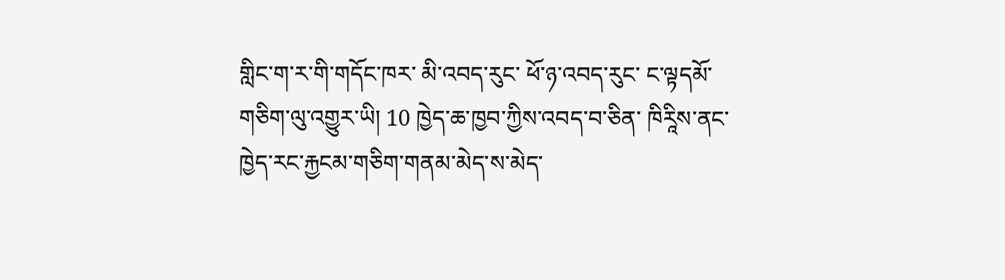གླིང་ག་ར་གི་གདོང་ཁར་ མི་འབད་རུང་ ཕོ་ཉ་འབད་རུང་ ང་ལྟདམོ་གཅིག་ལུ་འགྱུར་ཡི། 10 ཁྱེད་ཆ་ཁྱབ་ཀྱིས་འབད་བ་ཅིན་ ཁིརཱིས་ནང་ཁྱེད་རང་རྐྱངམ་གཅིག་གནམ་མེད་ས་མེད་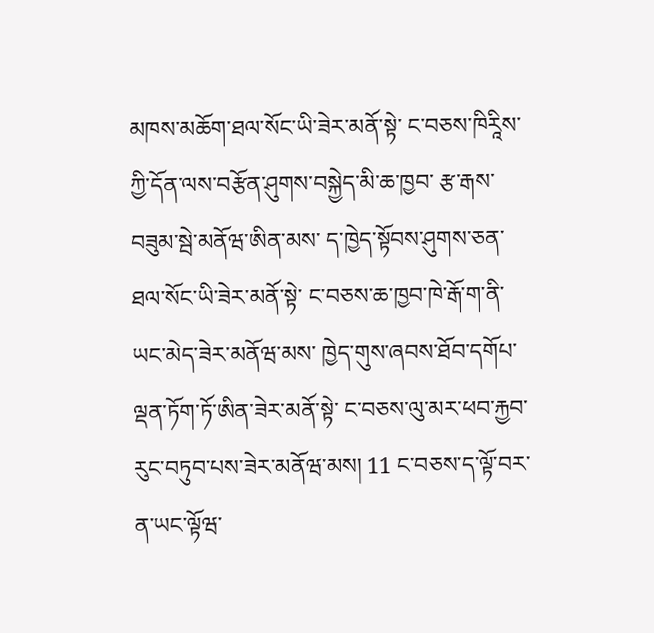མཁས་མཆོག་ཐལ་སོང་ཡི་ཟེར་མནོ་སྟེ་ ང་བཅས་ཁིརཱིས་ཀྱི་དོན་ལས་བརྩོན་ཤུགས་བསྐྱེད་མི་ཆ་ཁྱབ་ རྩ་རྒས་བཟུམ་སྦེ་མནོཝ་ཨིན་མས་ ད་ཁྱེད་སྟོབས་ཤུགས་ཅན་ཐལ་སོང་ཡི་ཟེར་མནོ་སྟེ་ ང་བཅས་ཆ་ཁྱབ་ཁེ་རྒོ་ག་ནི་ཡང་མེད་ཟེར་མནོཝ་མས་ ཁྱེད་གུས་ཞབས་ཐོབ་དགོཔ་ལྡན་ཏོག་ཏོ་ཨིན་ཟེར་མནོ་སྟེ་ ང་བཅས་ལུ་མར་ཕབ་རྐྱབ་རུང་བཏུབ་པས་ཟེར་མནོཝ་མས། 11 ང་བཅས་ད་ལྟོ་བར་ན་ཡང་ལྟོཝ་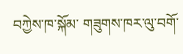བཀྱེས་ཁ་སྐོམ་ གཟུགས་ཁར་ལུ་བགོ་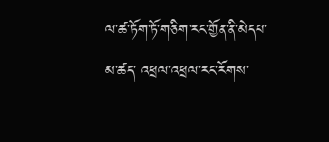ལ་ཚ་ཏོག་ཏོ་གཅིག་རང་གྱོན་ནི་མེདཔ་མ་ཚད་ འཕྲལ་འཕྲལ་རང་རོགས་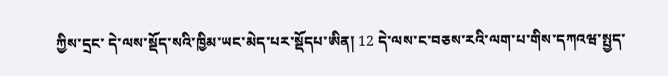ཀྱིས་དྲང་ དེ་ལས་སྡོད་སའི་ཁྱིམ་ཡང་མེད་པར་སྡོདཔ་ཨིན། 12 དེ་ལས་ང་བཅས་རའི་ལག་པ་གིས་དཀའཝ་སྤྱད་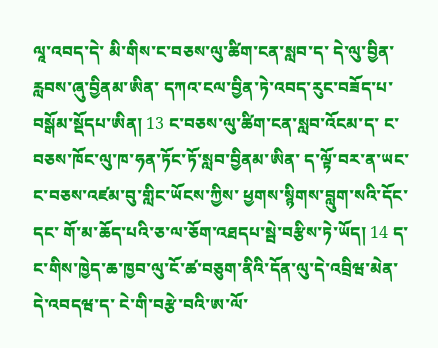ལཱ་འབད་དེ་ མི་གིས་ང་བཅས་ལུ་ཚིག་ངན་སླབ་ད་ དེ་ལུ་བྱིན་རླབས་ཞུ་བྱིནམ་ཨིན་ དཀའ་ངལ་བྱིན་ཏེ་འབད་རུང་བཟོད་པ་བསྒོམ་སྡོདཔ་ཨིན། 13 ང་བཅས་ལུ་ཚིག་ངན་སླབ་འོངམ་ད་ ང་བཅས་ཁོང་ལུ་ཁ་ཧན་ཏོང་ཏོ་སླབ་བྱིནམ་ཨིན་ ད་ལྟོ་བར་ན་ཡང་ ང་བཅས་འཛམ་བུ་གླིང་ཡོངས་ཀྱིས་ ཕྱགས་སྙིགས་བླུག་སའི་དོང་དང་ གོ་མ་ཆོད་པའི་ཅ་ལ་ཅོག་འཐདཔ་སྦེ་བརྩིས་ཏེ་ཡོད། 14 ད་ང་གིས་ཁྱེད་ཆ་ཁྱབ་ལུ་ངོ་ཚ་བཅུག་ནིའི་དོན་ལུ་དེ་འབྲིཝ་མེན་ དེ་འབདཝ་ད་ ངེ་གི་བརྩེ་བའི་ཨ་ལོ་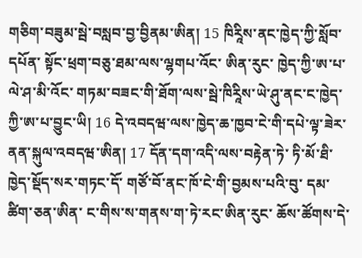གཅིག་བཟུམ་སྦེ་བསླབ་བྱ་བྱིནམ་ཨིན། 15 ཁིརཱིས་ནང་ཁྱེད་ཀྱི་སློབ་དཔོན་ སྟོང་ཕྲག་བཅུ་ཐམ་ལས་ལྷགཔ་འོང་ ཨིན་རུང་ ཁྱེད་ཀྱི་ཨ་པ་ལེ་ཤ་མི་འོང་ གཏམ་བཟང་གི་ཐོག་ལས་སྦེ་ཁིརཱིས་ཡེ་ཤུ་ནང་ང་ཁྱེད་ཀྱི་ཨ་པ་བྱུང་ཡི། 16 དེ་འབདཝ་ལས་ཁྱེད་ཆ་ཁྱབ་ངེ་གི་དཔེ་ལྟ་ཟེར་ནན་སྐུལ་འབདཝ་ཨིན། 17 དོན་དག་འདི་ལས་བརྟེན་ཏེ་ ཏི་མོ་ཐི་ཁྱེད་སྡོད་སར་གཏང་དོ་ གཙོ་བོ་ནང་ཁོ་ངེ་གི་བྱམས་པའི་བུ་ དམ་ཚིག་ཅན་ཨིན་ ང་གིས་ས་གནས་ག་ཏེ་རང་ཨིན་རུང་ ཆོས་ཚོགས་དེ་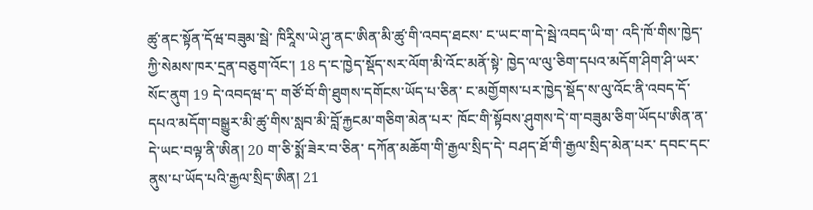ཚུ་ནང་སྟོན་དོཝ་བཟུམ་སྦེ་ ཁིརཱིས་ཡེ་ཤུ་ནང་ཨིན་མི་ཚུ་གི་འབད་ཐངས་ ང་ཡང་ག་དེ་སྦེ་འབད་ཡི་ག་ འདི་ཁོ་གིས་ཁྱེད་ཀྱི་སེམས་ཁར་དྲན་བཅུག་འོང་། 18 ད་ང་ཁྱེད་སྡོད་སར་ལོག་མི་འོང་མནོ་སྟེ་ ཁྱེད་ལ་ལུ་ཅིག་དཔའ་མདོག་ཤིག་ཤི་ཡར་སོང་ནུག 19 དེ་འབདཝ་ད་ གཙོ་བོ་གི་ཐུགས་དགོངས་ཡོད་པ་ཅིན་ ང་མགྱོགས་པར་ཁྱེད་སྡོད་ས་ལུ་འོང་ནི་འབད་དོ་ དཔའ་མདོག་བསྒྱུར་མི་ཚུ་གིས་སླབ་མི་བློ་རྐྱངམ་གཅིག་མེན་པར་ ཁོང་གི་སྟོབས་ཤུགས་དེ་ག་བཟུམ་ཅིག་ཡོདཔ་ཨིན་ན་ དེ་ཡང་བལྟ་ནི་ཨིན། 20 ག་ཅི་སྨོ་ཟེར་བ་ཅིན་ དཀོན་མཆོག་གི་རྒྱལ་སྲིད་དེ་ བཤད་ཐོ་གི་རྒྱལ་སྲིད་མེན་པར་ དབང་དང་ནུས་པ་ཡོད་པའི་རྒྱལ་སྲིད་ཨིན། 21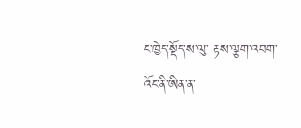ང་ཁྱེད་སྡོད་ས་ལུ་ རྟས་ལྕག་འབག་འོང་ནི་ཨིན་ན་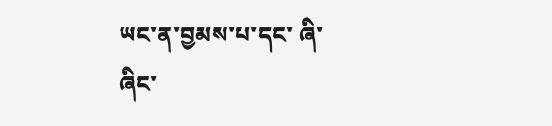ཡང་ན་བྱམས་པ་དང་ ཞི་ཞིང་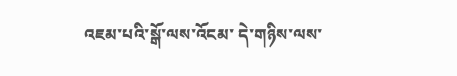འཇམ་པའི་སྒོ་ལས་འོངམ་ དེ་གཉིས་ལས་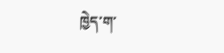ཁྱེད་ག་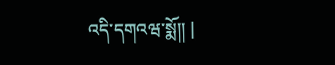འདི་དགའཝ་སྨོ།། |